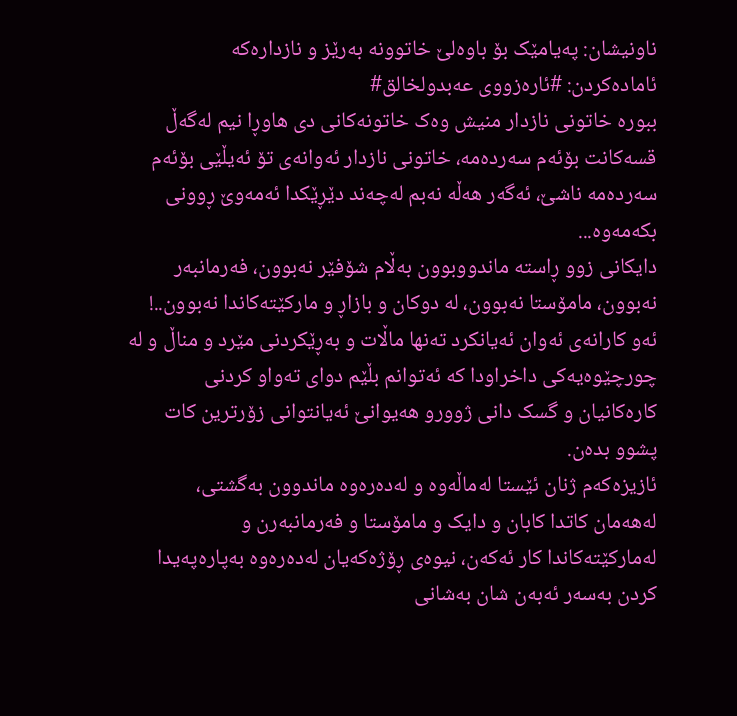ناونیشان: پەیامێک بۆ باوەلێ خاتوونە بەرێز و نازدارەکە
ئامادەکردن: #ئارەزووی عەبدولخالق#
ببورە خاتونی نازدار منیش وەک خاتونەکانی دی هاوڕا نیم لەگەڵ قسەکانت بۆئەم سەردەمە، خاتونی نازدار ئەوانەی تۆ ئەیڵێی بۆئەم سەردەمە ناشێ، ئەگەر هەڵە نەبم لەچەند دێڕێکدا ئەمەوێ ڕوونی بکەمەوە...
دایکانی زوو ڕاستە ماندووبوون بەڵام شۆفێر نەبوون، فەرمانبەر نەبوون، مامۆستا نەبوون، لە دوکان و بازاڕ و مارکێتەکاندا نەبوون..!
ئەو کارانەی ئەوان ئەیانکرد تەنها ماڵات و بەڕێکردنی مێرد و مناڵ و لە چورچێوەیەکی داخراودا کە ئەتوانم بڵێم دوای تەواو کردنی کارەکانیان و گسک دانی ژوورو هەیوانێ ئەیانتوانی زۆرترین کات پشوو بدەن.
ئازیزەکەم ژنان ئێستا لەماڵەوە و لەدەرەوە ماندوون بەگشتی، لەهەمان کاتدا کابان و دایک و مامۆستا و فەرمانبەرن و لەمارکێتەکاندا کار ئەکەن، نیوەی ڕۆژەکەیان لەدەرەوە بەپارەپەیدا کردن بەسەر ئەبەن شان بەشانی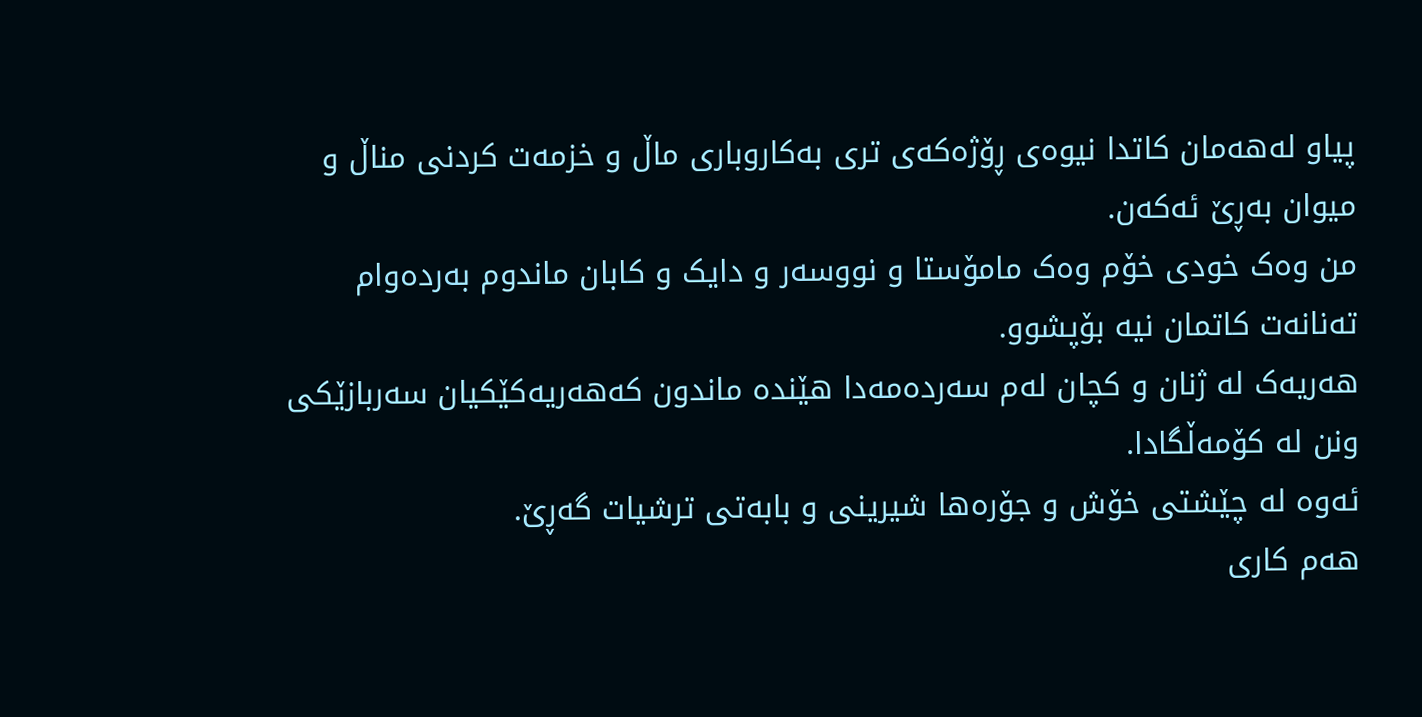پیاو لەهەمان کاتدا نیوەی ڕۆژەکەی تری بەکاروباری ماڵ و خزمەت کردنی مناڵ و میوان بەڕێ ئەکەن.
من وەک خودی خۆم وەک مامۆستا و نووسەر و دایک و کابان ماندوم بەردەوام تەنانەت کاتمان نیە بۆپشوو.
هەریەک لە ژنان و کچان لەم سەردەمەدا هێندە ماندون کەهەریەکێکیان سەربازێکی ونن لە کۆمەڵگادا.
ئەوە لە چێشتی خۆش و جۆرەها شیرینی و بابەتی ترشیات گەڕێ.
هەم کاری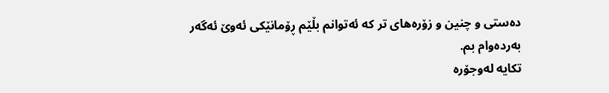دەستی و چنین و زۆرەهای تر کە ئەتوانم بڵێم ڕۆمانێکی ئەوێ ئەگەر بەردەوام بم.
تکایە لەوجۆرە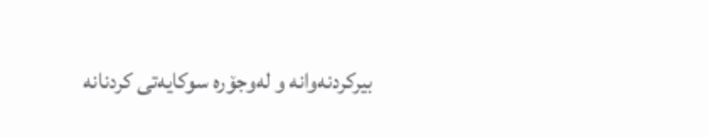بیرکردنەوانە و لەوجۆرە سوکایەتی کردنانە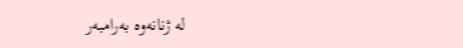لە ژنانەوە بەرامبەر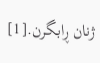ژنان ڕابگرن.[1]